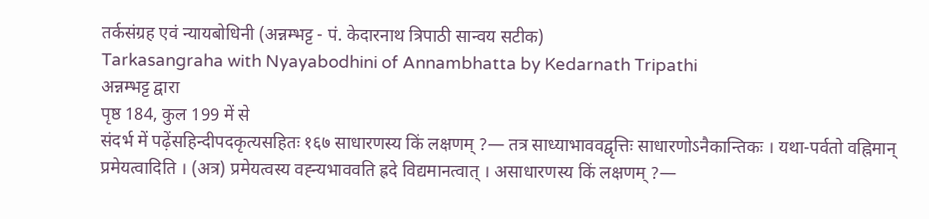तर्कसंग्रह एवं न्यायबोधिनी (अन्नम्भट्ट - पं. केदारनाथ त्रिपाठी सान्वय सटीक)
Tarkasangraha with Nyayabodhini of Annambhatta by Kedarnath Tripathi
अन्नम्भट्ट द्वारा
पृष्ठ 184, कुल 199 में से
संदर्भ में पढ़ेंसहिन्दीपदकृत्यसहितः १६७ साधारणस्य किं लक्षणम् ?— तत्र साध्याभाववद्वृत्तिः साधारणोऽनैकान्तिकः । यथा-पर्वतो वह्निमान् प्रमेयत्वादिति । (अत्र) प्रमेयत्वस्य वह्न्यभाववति ह्रदे विद्यमानत्वात् । असाधारणस्य किं लक्षणम् ?—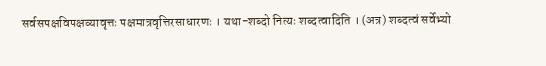सर्वसपक्षविपक्षव्यावृत्तः पक्षमात्रवृत्तिरसाधारणः । यथा-शब्दो नित्यः शब्दत्वादिति । (अत्र) शब्दत्वं सर्वेभ्यो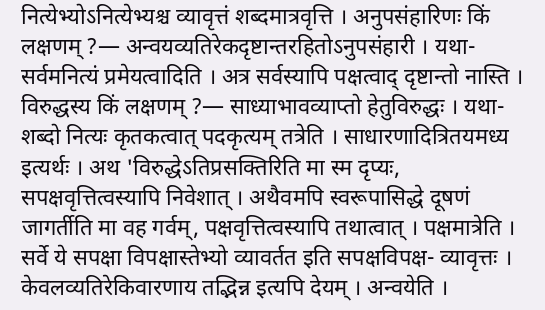नित्येभ्योऽनित्येभ्यश्च व्यावृत्तं शब्दमात्रवृत्ति । अनुपसंहारिणः किं लक्षणम् ?— अन्वयव्यतिरेकदृष्टान्तरहितोऽनुपसंहारी । यथा-सर्वमनित्यं प्रमेयत्वादिति । अत्र सर्वस्यापि पक्षत्वाद् दृष्टान्तो नास्ति । विरुद्धस्य किं लक्षणम् ?— साध्याभावव्याप्तो हेतुविरुद्धः । यथा-शब्दो नित्यः कृतकत्वात् पदकृत्यम् तत्रेति । साधारणादित्रितयमध्य इत्यर्थः । अथ 'विरुद्धेऽतिप्रसक्तिरिति मा स्म दृप्यः, सपक्षवृत्तित्वस्यापि निवेशात् । अथैवमपि स्वरूपासिद्धे दूषणं जागर्तीति मा वह गर्वम्, पक्षवृत्तित्वस्यापि तथात्वात् । पक्षमात्रेति । सर्वे ये सपक्षा विपक्षास्तेभ्यो व्यावर्तत इति सपक्षविपक्ष- व्यावृत्तः । केवलव्यतिरेकिवारणाय तद्भिन्न इत्यपि देयम् । अन्वयेति ।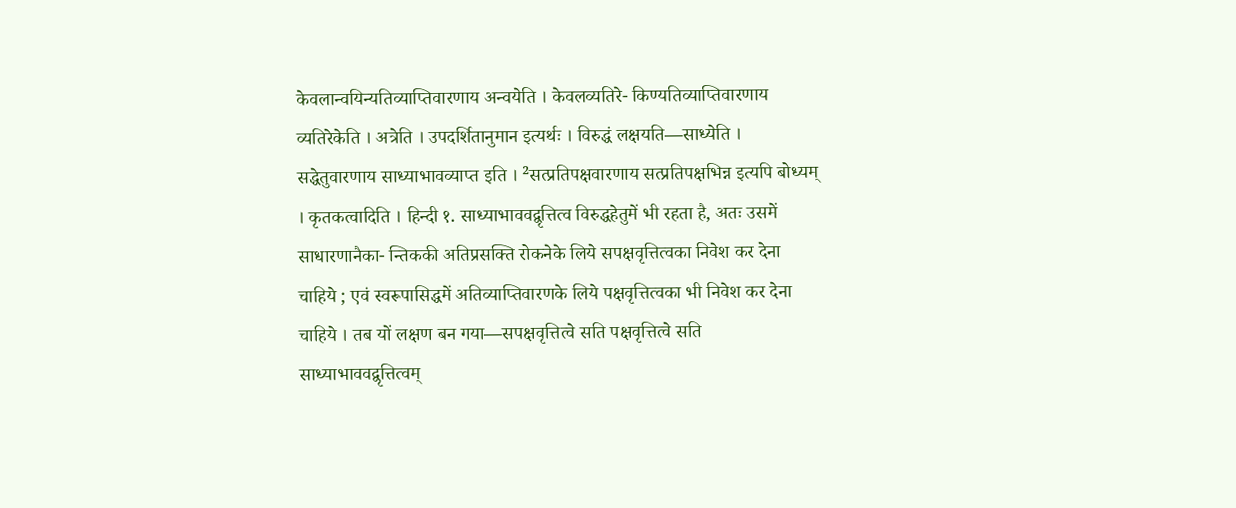केवलान्वयिन्यतिव्याप्तिवारणाय अन्वयेति । केवलव्यतिरे- किण्यतिव्याप्तिवारणाय व्यतिरेकेति । अत्रेति । उपदर्शितानुमान इत्यर्थः । विरुद्धं लक्षयति—साध्येति । सद्धेतुवारणाय साध्याभावव्याप्त इति । ²सत्प्रतिपक्षवारणाय सत्प्रतिपक्षभिन्न इत्यपि बोध्यम् । कृतकत्वादिति । हिन्दी १. साध्याभाववद्वृत्तित्व विरुद्धहेतुमें भी रहता है, अतः उसमें साधारणानैका- न्तिककी अतिप्रसक्ति रोकनेके लिये सपक्षवृत्तित्वका निवेश कर देना चाहिये ; एवं स्वरूपासिद्धमें अतिव्याप्तिवारणके लिये पक्षवृत्तित्वका भी निवेश कर देना चाहिये । तब यों लक्षण बन गया—सपक्षवृत्तित्वे सति पक्षवृत्तित्वे सति साध्याभाववद्वृत्तित्वम्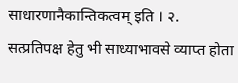साधारणानैकान्तिकत्वम् इति । २. सत्प्रतिपक्ष हेतु भी साध्याभावसे व्याप्त होता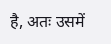है, अतः उसमें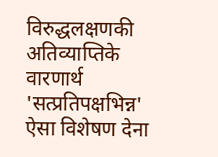विरुद्धलक्षणकी अतिव्याप्तिके वारणार्थ 'सत्प्रतिपक्षभिन्न' ऐसा विशेषण देना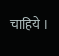चाहिये ।